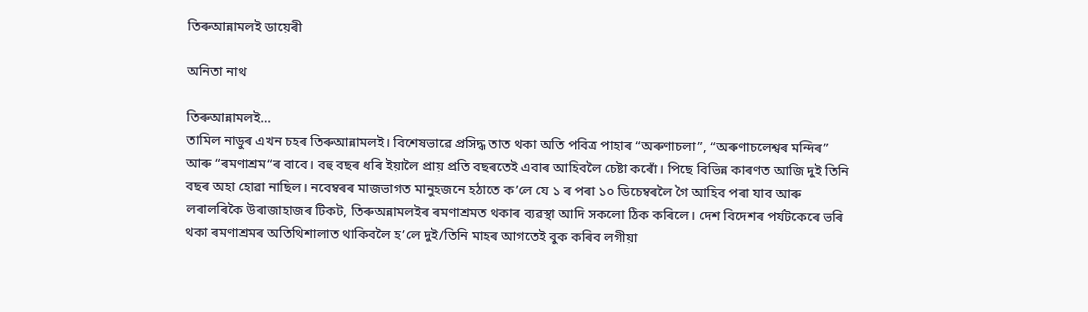তিৰুআন্নামলই ডায়েৰী

অনিতা নাথ

তিৰুআন্নামলই…
তামিল নাডুৰ এখন চহৰ তিৰুআন্নামলই। বিশেষভাৱে প্ৰসিদ্ধ তাত থকা অতি পবিত্ৰ পাহাৰ “অৰুণাচলা”, “অৰুণাচলেশ্বৰ মন্দিৰ” আৰু “ৰমণাশ্ৰম“ৰ বাবে। বহু বছৰ ধৰি ইয়ালৈ প্ৰায় প্ৰতি বছৰতেই এবাৰ আহিবলৈ চেষ্টা কৰোঁ। পিছে বিভিন্ন কাৰণত আজি দুই তিনি বছৰ অহা হোৱা নাছিল। নবেম্বৰৰ মাজভাগত মানুহজনে হঠাতে ক’লে যে ১ ৰ পৰা ১০ ডিচেম্বৰলৈ গৈ আহিব পৰা যাব আৰু লৰালৰিকৈ উৰাজাহাজৰ টিকট, তিৰুঅন্নামলইৰ ৰমণাশ্ৰমত থকাৰ ব্যৱস্থা আদি সকলো ঠিক কৰিলে। দেশ বিদেশৰ পৰ্যটকেৰে ভৰি থকা ৰমণাশ্ৰমৰ অতিথিশালাত থাকিবলৈ হ’লে দুই/তিনি মাহৰ আগতেই বুক কৰিব লগীয়া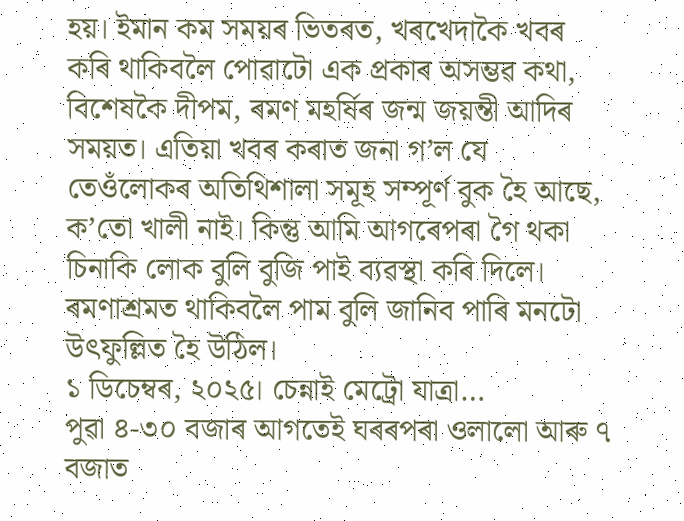হয়। ইমান কম সময়ৰ ভিতৰত, খৰখেদাকৈ খবৰ কৰি থাকিবলৈ পোৱাটো এক প্ৰকাৰ অসম্ভৱ কথা, বিশেষকৈ দীপম, ৰমণ মহৰ্ষিৰ জন্ম জয়ন্তী আদিৰ সময়ত। এতিয়া খবৰ কৰাত জনা গ’ল যে তেওঁলোকৰ অতিথিশালা সমূহ সম্পূৰ্ণ বুক হৈ আছে, ক’তো খালী নাই। কিন্তু আমি আগৰেপৰা গৈ থকা চিনাকি লোক বুলি বুজি পাই ব্যৱস্থা কৰি দিলে। ৰমণাশ্ৰমত থাকিবলৈ পাম বুলি জানিব পাৰি মনটো উৎফুল্লিত হৈ উঠিল।
১ ডিচেম্বৰ, ২০২৫। চেন্নাই মেট্ৰো যাত্ৰা…
পুৱা ৪-৩০ বজাৰ আগতেই ঘৰৰপৰা ওলালো আৰু ৭ বজাত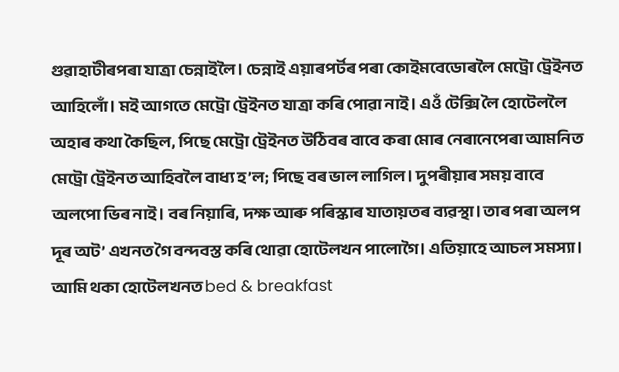গুৱাহাটীৰপৰা যাত্ৰা চেন্নাইলৈ। চেন্নাই এয়াৰপৰ্টৰ পৰা কোইমবেডোৰলৈ মেট্ৰো ট্ৰেইনত আহিলোঁ। মই আগতে মেট্ৰো ট্ৰেইনত যাত্ৰা কৰি পোৱা নাই। এওঁ টেক্সি লৈ হোটেললৈ অহাৰ কথা কৈছিল, পিছে মেট্ৰো ট্ৰেইনত উঠিবৰ বাবে কৰা মোৰ নেৰানেপেৰা আমনিত মেট্রো ট্ৰেইনত আহিবলৈ বাধ্য হ’ল; পিছে বৰ ভাল লাগিল। দুপৰীয়াৰ সময় বাবে অলপো ভিৰ নাই। বৰ নিয়াৰি, দক্ষ আৰু পৰিস্কাৰ যাতায়তৰ ব্যৱস্থা। তাৰ পৰা অলপ দূৰ অট’ এখনত গৈ বন্দবস্ত কৰি থোৱা হোটেলখন পালোগৈ। এতিয়াহে আচল সমস্যা। আমি থকা হোটেলখনত bed & breakfast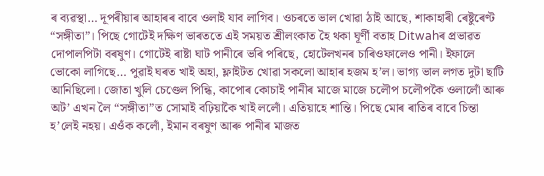ৰ ব্যৱস্থা… দূপৰীয়াৰ আহাৰৰ বাবে ওলাই যাব লাগিব। ওচৰতে ভাল খোৱা ঠাই আছে, শাকাহাৰী ৰেষ্টুৰেণ্ট “সঙ্গীতা”। পিছে গোটেই দক্ষিণ ভাৰততে এই সময়ত শ্ৰীলংকাত হৈ থকা ঘূৰ্ণী বতাহ Ditwahৰ প্ৰভাৱত দোপালপিটা বৰষুণ। গোটেই ৰাষ্টা ঘাট পানীৰে ভৰি পৰিছে, হোটেলখনৰ চাৰিওফালেও পানী। ইফালে ভোকো লাগিছে… পুৱাই ঘৰত খাই অহা, ফ্লাইটত খোৱা সকলো আহাৰ হজম হ’ল। ভাগ্য ভাল লগত দুটা ছাটি আনিছিলো। জোতা খুলি চেণ্ডেল পিন্ধি, কাপোৰ কোচাই পানীৰ মাজে মাজে চলৌপ চলৌপকৈ ওলালোঁ আৰু অট’ এখন লৈ “সঙ্গীতা”ত সোমাই বঢ়িয়াকৈ খাই ললোঁ। এতিয়াহে শান্তি। পিছে মোৰ ৰাতিৰ বাবে চিন্তা হ’লেই নহয়। এওঁক কলোঁ, ইমান বৰষুণ আৰু পানীৰ মাজত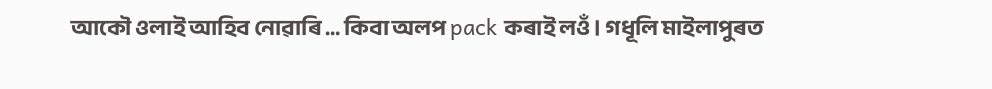আকৌ ওলাই আহিব নোৱাৰি … কিবা অলপ pack কৰাই লওঁ। গধূলি মাইলাপুৰত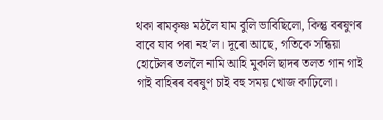থকা ৰামকৃষ্ণ মঠলৈ যাম বুলি ভাবিছিলো, কিন্তু বৰষুণৰ বাবে যাব পৰা নহ’ল। দূৰো আছে, গতিকে সন্ধিয়া হোটেলৰ তললৈ নামি আহি মুকলি ছাদৰ তলত গান গাই গাই বাহিৰৰ বৰষুণ চাই বহু সময় খোজ কাঢ়িলো।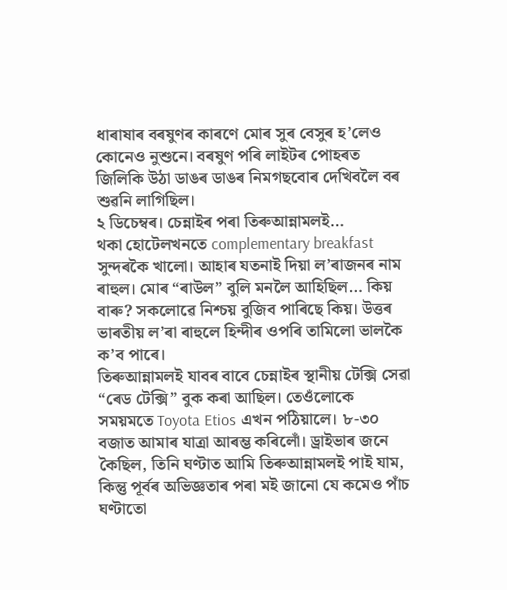ধাৰাষাৰ বৰষুণৰ কাৰণে মোৰ সুৰ বেসুৰ হ’লেও কোনেও নুশুনে। বৰষুণ পৰি লাইটৰ পোহৰত জিলিকি উঠা ডাঙৰ ডাঙৰ নিমগছবোৰ দেখিবলৈ বৰ শুৱনি লাগিছিল।
২ ডিচেম্বৰ। চেন্নাইৰ পৰা তিৰুআন্নামলই…
থকা হোটেলখনতে complementary breakfast সুন্দৰকৈ খালো। আহাৰ যতনাই দিয়া ল’ৰাজনৰ নাম ৰাহুল। মোৰ “ৰাউল” বুলি মনলৈ আহিছিল… কিয় বাৰু? সকলোৱে নিশ্চয় বুজিব পাৰিছে কিয়। উত্তৰ ভাৰতীয় ল’ৰা ৰাহুলে হিন্দীৰ ওপৰি তামিলো ভালকৈ ক’ব পাৰে।
তিৰুআন্নামলই যাবৰ বাবে চেন্নাইৰ স্থানীয় টেক্সি সেৱা “ৰেড টেক্সি” বুক কৰা আছিল। তেওঁলোকে সময়মতে Toyota Etios এখন পঠিয়ালে। ৮-৩০ বজাত আমাৰ যাত্ৰা আৰম্ভ কৰিলোঁ। ড্ৰাইভাৰ জনে কৈছিল, তিনি ঘণ্টাত আমি তিৰুআন্নামলই পাই যাম, কিন্তু পূৰ্বৰ অভিজ্ঞতাৰ পৰা মই জানো যে কমেও পাঁচ ঘণ্টাতো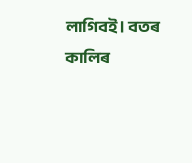লাগিবই। বতৰ কালিৰ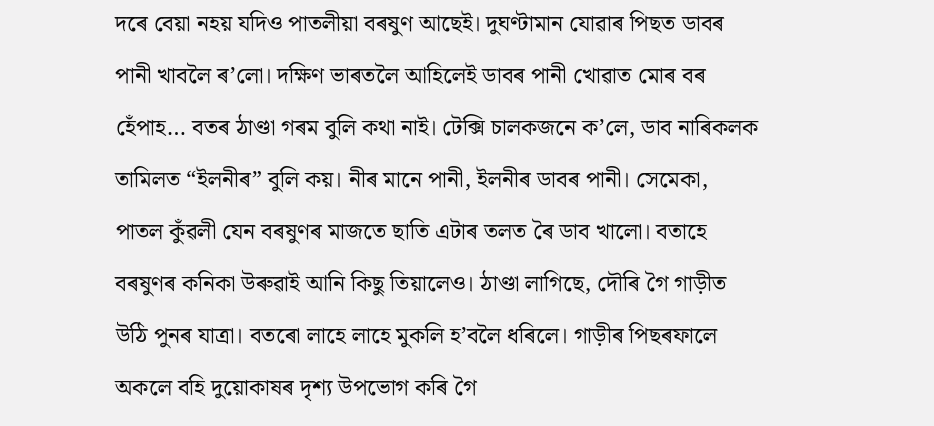দৰে বেয়া নহয় যদিও পাতলীয়া বৰষুণ আছেই। দুঘণ্টামান যোৱাৰ পিছত ডাবৰ পানী খাবলৈ ৰ’লো। দক্ষিণ ভাৰতলৈ আহিলেই ডাবৰ পানী খোৱাত মোৰ বৰ হেঁপাহ… বতৰ ঠাণ্ডা গৰম বুলি কথা নাই। টেক্সি চালকজনে ক’লে, ডাব নাৰিকলক তামিলত “ইলনীৰ” বুলি কয়। নীৰ মানে পানী, ইলনীৰ ডাবৰ পানী। সেমেকা, পাতল কুঁৱলী যেন বৰষুণৰ মাজতে ছাতি এটাৰ তলত ৰৈ ডাব খালো। বতাহে বৰষুণৰ কনিকা উৰুৱাই আনি কিছু তিয়ালেও। ঠাণ্ডা লাগিছে, দৌৰি গৈ গাড়ীত উঠি পুনৰ যাত্ৰা। বতৰো লাহে লাহে মুকলি হ’বলৈ ধৰিলে। গাড়ীৰ পিছৰফালে অকলে বহি দুয়োকাষৰ দৃশ্য উপভোগ কৰি গৈ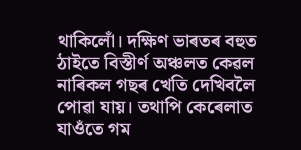থাকিলোঁ। দক্ষিণ ভাৰতৰ বহুত ঠাইতে বিস্তীৰ্ণ অঞ্চলত কেৱল নাৰিকল গছৰ খেতি দেখিবলৈ পোৱা যায়। তথাপি কেৰেলাত যাওঁতে গম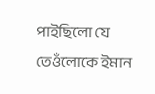পাইছিলো যে তেওঁলোকে ইমান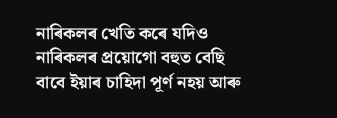নাৰিকলৰ খেতি কৰে যদিও নাৰিকলৰ প্ৰয়োগো বহুত বেছি বাবে ইয়াৰ চাহিদা পূৰ্ণ নহয় আৰু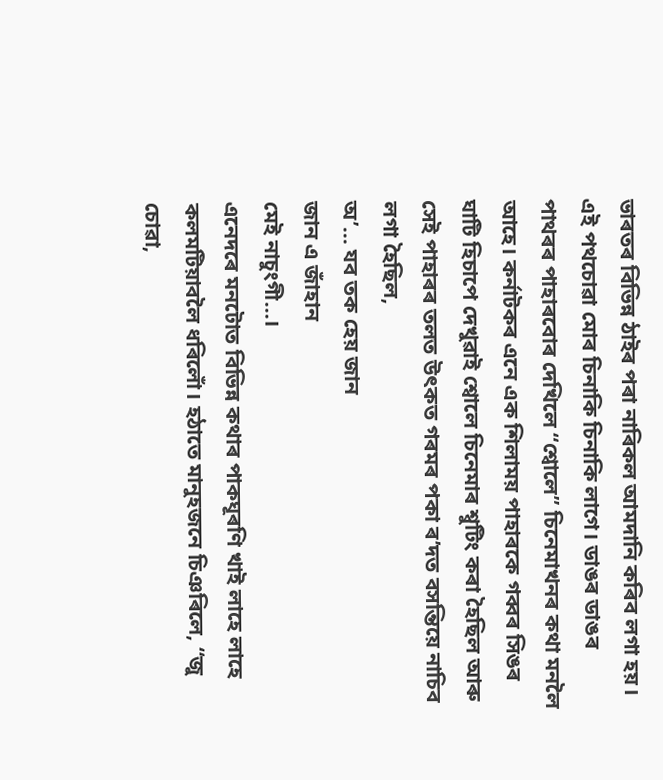ভাৰতৰ বিভিন্ন ঠাইৰ পৰা নাৰিকল আমদানি কৰিব লগা হয়। এই পথচোৱা মোৰ চিনাকি চিনাকি লাগে। ডাঙৰ ডাঙৰ পাথৰৰ পাহাৰবোৰ দেখিলে “শ্বোলে” চিনেমাখনৰ কথা মনলৈ আহে। কৰ্নাটকৰ এনে এক শিলাময় পাহাৰকে গব্বৰ সিঙৰ ঘাটি হিচাপে দেখুৱাই শ্বোলে চিনেমাৰ শ্বুটিং কৰা হৈছিল আৰু সেই পাহাৰৰ তলত উৎকত গৰমৰ পকা ৰ’দত বসন্তিয়ে নাচিব লগা হৈছিল,
অ’… যব তক হেয় জান
জান এ জাঁহান
মেই নাচুংগী…।
এনেদৰে মনটোত বিভিন্ন কথাৰ পাকঘূৰণি খাই লাহে লাহে কলমটিয়াবলৈ ধৰিলোঁ। হঠাতে মানুহজনে চিঞৰিলে, “জু চোৱা,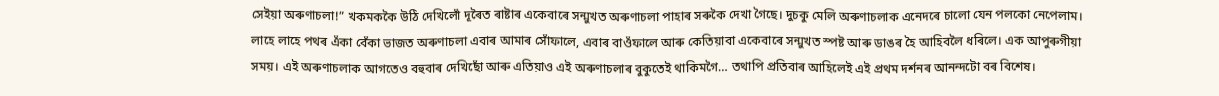সেইয়া অৰুণাচলা!” খকমককৈ উঠি দেখিলোঁ দূৰৈত ৰাষ্টাৰ একেবাৰে সন্মুখত অৰুণাচলা পাহাৰ সৰুকৈ দেখা গৈছে। দুচকু মেলি অৰুণাচলাক এনেদৰে চালো যেন পলকো নেপেলাম। লাহে লাহে পথৰ এঁকা বেঁকা ভাজত অৰুণাচলা এবাৰ আমাৰ সোঁফালে, এবাৰ বাওঁফালে আৰু কেতিয়াবা একেবাৰে সন্মুখত স্পষ্ট আৰু ডাঙৰ হৈ আহিবলৈ ধৰিলে। এক আপুৰুগীয়া সময়। এই অৰুণাচলাক আগতেও বহুবাৰ দেখিছোঁ আৰু এতিয়াও এই অৰুণাচলাৰ বুকুতেই থাকিমগৈ… তথাপি প্ৰতিবাৰ আহিলেই এই প্ৰথম দৰ্শনৰ আনন্দটো বৰ বিশেষ।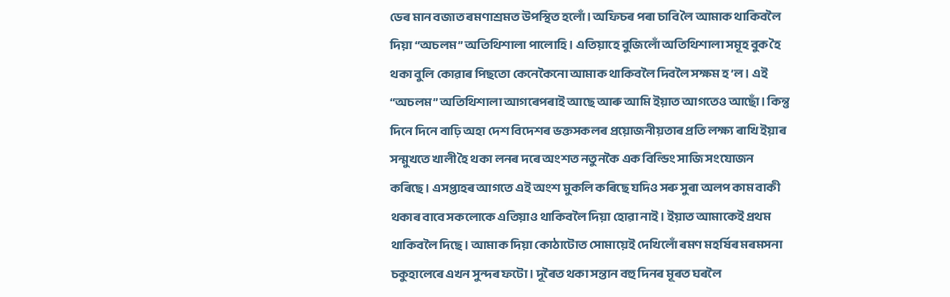ডেৰ মান বজাত ৰমণাশ্ৰমত উপস্থিত হলোঁ। অফিচৰ পৰা চাবি লৈ আমাক থাকিবলৈ দিয়া “অচলম” অতিথিশালা পালোহি। এতিয়াহে বুজিলোঁ অতিথিশালা সমূহ বুক হৈ থকা বুলি কোৱাৰ পিছতো কেনেকৈনো আমাক থাকিবলৈ দিবলৈ সক্ষম হ’ল। এই “অচলম” অতিথিশালা আগৰেপৰাই আছে আৰু আমি ইয়াত আগতেও আছোঁ। কিন্তু দিনে দিনে বাঢ়ি অহা দেশ বিদেশৰ ভক্তসকলৰ প্ৰয়োজনীয়তাৰ প্ৰতি লক্ষ্য ৰাখি ইয়াৰ সন্মুখতে খালী হৈ থকা লনৰ দৰে অংশত নতুনকৈ এক বিল্ডিং সাজি সংযোজন কৰিছে। এসপ্তাহৰ আগতে এই অংশ মুকলি কৰিছে যদিও সৰু সুৰা অলপ কাম বাকী থকাৰ বাবে সকলোকে এতিয়াও থাকিবলৈ দিয়া হোৱা নাই। ইয়াত আমাকেই প্ৰথম থাকিবলৈ দিছে। আমাক দিয়া কোঠাটোত সোমায়েই দেখিলোঁ ৰমণ মহৰ্ষিৰ মৰমসনা চকুহালেৰে এখন সুন্দৰ ফটো। দূৰৈত থকা সন্তান বহু দিনৰ মূৰত ঘৰলৈ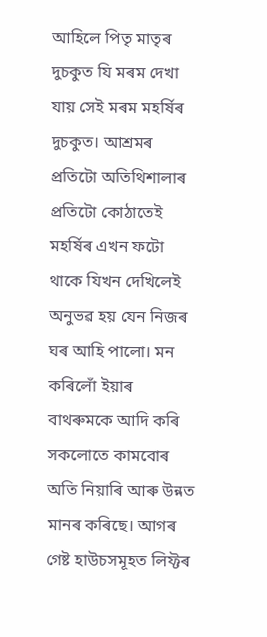আহিলে পিতৃ মাতৃৰ দুচকুত যি মৰম দেখা যায় সেই মৰম মহৰ্ষিৰ দুচকুত। আশ্ৰমৰ প্ৰতিটো অতিথিশালাৰ প্ৰতিটো কোঠাতেই মহৰ্ষিৰ এখন ফটো থাকে যিখন দেখিলেই অনুভৱ হয় যেন নিজৰ ঘৰ আহি পালো। মন কৰিলোঁ ইয়াৰ বাথৰুমকে আদি কৰি সকলোতে কামবোৰ অতি নিয়াৰি আৰু উন্নত মানৰ কৰিছে। আগৰ গেষ্ট হাউচসমূহত লিফ্টৰ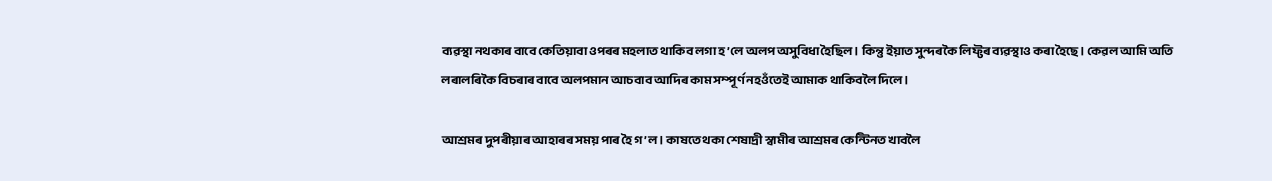ব্যৱস্থা নথকাৰ বাবে কেতিয়াবা ওপৰৰ মহলাত থাকিব লগা হ’লে অলপ অসুবিধা হৈছিল। কিন্তু ইয়াত সুন্দৰকৈ লিফ্টৰ ব্যৱস্থাও কৰা হৈছে। কেৱল আমি অতি লৰালৰিকৈ বিচৰাৰ বাবে অলপমান আচবাব আদিৰ কাম সম্পূৰ্ণ নহওঁতেই আমাক থাকিবলৈ দিলে।

আশ্ৰমৰ দুপৰীয়াৰ আহাৰৰ সময় পাৰ হৈ গ’ল। কাষতে থকা শেষাদ্ৰী স্বামীৰ আশ্ৰমৰ কেন্টিনত খাবলৈ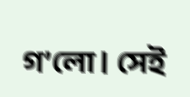গ’লো। সেই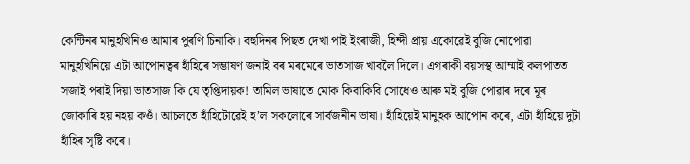কেন্টিনৰ মানুহখিনিও আমাৰ পুৰণি চিনাকি। বহুদিনৰ পিছত দেখা পাই ইংৰাজী, হিন্দী প্ৰায় একোৱেই বুজি নোপোৱা মানুহখিনিয়ে এটা আপোনত্বৰ হাঁহিৰে সম্ভাষণ জনাই বৰ মৰমেৰে ভাতসাজ খাবলৈ দিলে। এগৰাকী বয়সস্থ আম্মাই কলপাতত সজাই পৰাই দিয়া ভাতসাজ কি যে তৃপ্তিদায়ক! তামিল ভাষাতে মোক কিবাকিবি সোধেও আৰু মই বুজি পোৱাৰ দৰে মূৰ জোকাৰি হয় নহয় কওঁ। আচলতে হাঁহিটোৱেই হ’ল সকলোৰে সাৰ্বজনীন ভাষা। হাঁহিয়েই মানুহক আপোন কৰে, এটা হাঁহিয়ে দুটা হাঁহিৰ সৃষ্টি কৰে।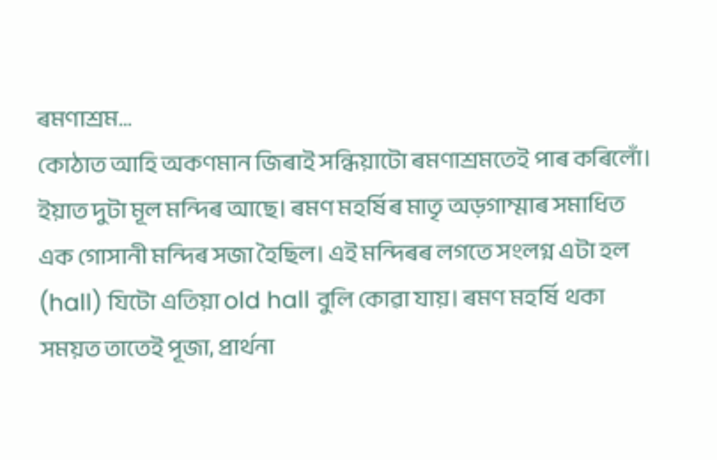ৰমণাশ্ৰম…
কোঠাত আহি অকণমান জিৰাই সন্ধিয়াটো ৰমণাশ্ৰমতেই পাৰ কৰিলোঁ। ইয়াত দুটা মূল মন্দিৰ আছে। ৰমণ মহৰ্ষিৰ মাতৃ অড়গাম্মাৰ সমাধিত এক গোসানী মন্দিৰ সজা হৈছিল। এই মন্দিৰৰ লগতে সংলগ্ন এটা হল (hall) যিটো এতিয়া old hall বুলি কোৱা যায়। ৰমণ মহৰ্ষি থকা সময়ত তাতেই পূজা, প্ৰাৰ্থনা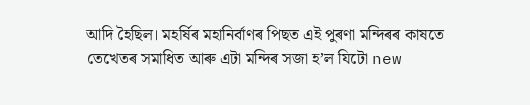আদি হৈছিল। মহৰ্ষিৰ মহানিৰ্বাণৰ পিছত এই পুৰণা মন্দিৰৰ কাষতে তেখেতৰ সমাধিত আৰু এটা মন্দিৰ সজা হ’ল যিটো new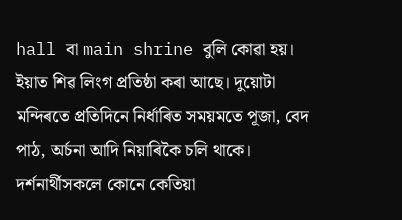hall বা main shrine বুলি কোৱা হয়। ইয়াত শিৱ লিংগ প্ৰতিষ্ঠা কৰা আছে। দুয়োটা মন্দিৰতে প্ৰতিদিনে নিৰ্ধাৰিত সময়মতে পূজা, বেদ পাঠ, অৰ্চনা আদি নিয়াৰিকৈ চলি থাকে। দৰ্শনাৰ্থীসকলে কোনে কেতিয়া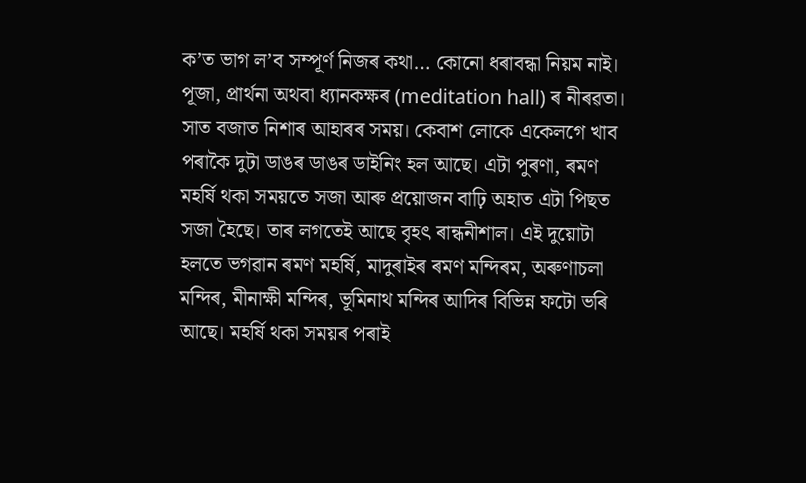ক’ত ভাগ ল’ব সম্পূৰ্ণ নিজৰ কথা… কোনো ধৰাবন্ধা নিয়ম নাই। পূজা, প্ৰাৰ্থনা অথবা ধ্যানকক্ষৰ (meditation hall) ৰ নীৰৱতা।
সাত বজাত নিশাৰ আহাৰৰ সময়। কেবাশ লোকে একেলগে খাব পৰাকৈ দুটা ডাঙৰ ডাঙৰ ডাইনিং হল আছে। এটা পুৰণা, ৰমণ মহৰ্ষি থকা সময়তে সজা আৰু প্ৰয়োজন বাঢ়ি অহাত এটা পিছত সজা হৈছে। তাৰ লগতেই আছে বৃহৎ ৰান্ধনীশাল। এই দুয়োটা হলতে ভগৱান ৰমণ মহৰ্ষি, মাদুৰাইৰ ৰমণ মন্দিৰম, অৰুণাচলা মন্দিৰ, মীনাক্ষী মন্দিৰ, ভূমিনাথ মন্দিৰ আদিৰ বিভিন্ন ফটো ভৰি আছে। মহৰ্ষি থকা সময়ৰ পৰাই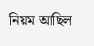নিয়ম আছিল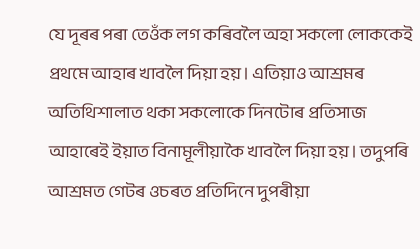যে দূৰৰ পৰা তেওঁক লগ কৰিবলৈ অহা সকলো লোককেই প্ৰথমে আহাৰ খাবলৈ দিয়া হয়। এতিয়াও আশ্ৰমৰ অতিথিশালাত থকা সকলোকে দিনটোৰ প্ৰতিসাজ আহাৰেই ইয়াত বিনামূলীয়াকৈ খাবলৈ দিয়া হয়। তদুপৰি আশ্ৰমত গেটৰ ওচৰত প্ৰতিদিনে দুপৰীয়া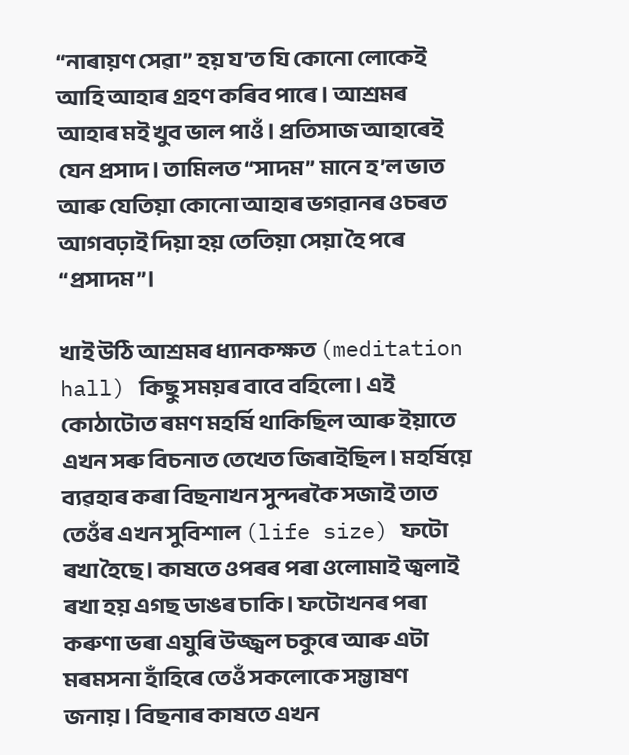“নাৰায়ণ সেৱা” হয় য’ত যি কোনো লোকেই আহি আহাৰ গ্রহণ কৰিব পাৰে। আশ্ৰমৰ আহাৰ মই খুব ভাল পাওঁ। প্ৰতিসাজ আহাৰেই যেন প্ৰসাদ। তামিলত “সাদম” মানে হ’ল ভাত আৰু যেতিয়া কোনো আহাৰ ভগৱানৰ ওচৰত আগবঢ়াই দিয়া হয় তেতিয়া সেয়া হৈ পৰে “প্ৰসাদম”।

খাই উঠি আশ্ৰমৰ ধ্যানকক্ষত (meditation hall) কিছু সময়ৰ বাবে বহিলো। এই কোঠাটোত ৰমণ মহৰ্ষি থাকিছিল আৰু ইয়াতে এখন সৰু বিচনাত তেখেত জিৰাইছিল। মহৰ্ষিয়ে ব্যৱহাৰ কৰা বিছনাখন সুন্দৰকৈ সজাই তাত তেওঁৰ এখন সুবিশাল (life size) ফটো ৰখা হৈছে। কাষতে ওপৰৰ পৰা ওলোমাই জ্বলাই ৰখা হয় এগছ ডাঙৰ চাকি। ফটোখনৰ পৰা কৰুণা ভৰা এযুৰি উজ্জ্বল চকুৰে আৰু এটা মৰমসনা হাঁহিৰে তেওঁ সকলোকে সম্ভাষণ জনায়। বিছনাৰ কাষতে এখন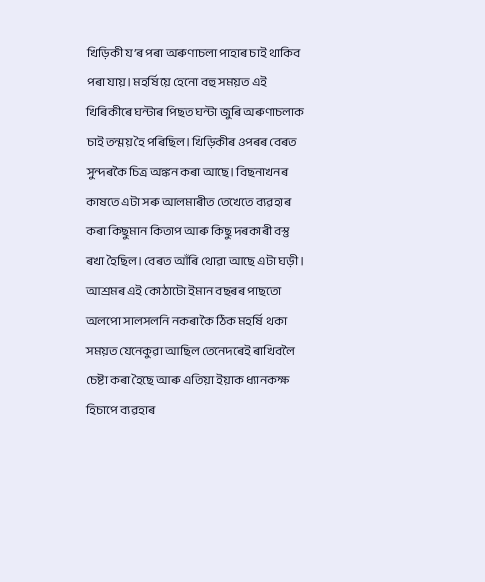খিড়িকী য’ৰ পৰা অৰুণাচলা পাহাৰ চাই থাকিব পৰা যায়। মহৰ্ষিয়ে হেনো বহু সময়ত এই খিৰিকীৰে ঘন্টাৰ পিছত ঘন্টা জুৰি অৰুণাচলাক চাই তন্ময় হৈ পৰিছিল। খিড়িকীৰ ওপৰৰ বেৰত সুন্দৰকৈ চিত্ৰ অঙ্কন কৰা আছে। বিছনাখনৰ কাষতে এটা সৰু আলমাৰীত তেখেতে ব্যৱহাৰ কৰা কিছুমান কিতাপ আৰু কিছু দৰকাৰী বস্তু ৰখা হৈছিল। বেৰত আঁৰি থোৱা আছে এটা ঘড়ী। আশ্ৰমৰ এই কোঠাটো ইমান বছৰৰ পাছতো অলপো সালসলনি নকৰাকৈ ঠিক মহৰ্ষি থকা সময়ত যেনেকুৱা আছিল তেনেদৰেই ৰাখিবলৈ চেষ্টা কৰা হৈছে আৰু এতিয়া ইয়াক ধ্যানকক্ষ হিচাপে ব্যৱহাৰ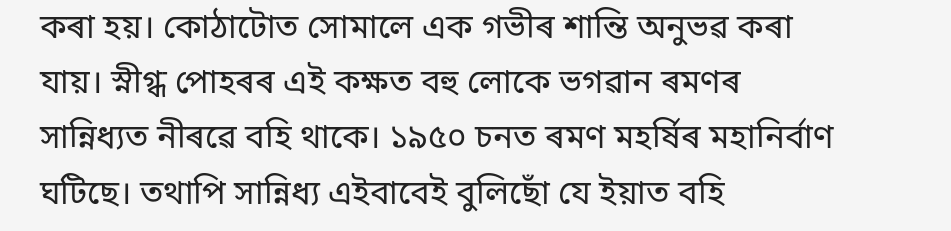কৰা হয়। কোঠাটোত সোমালে এক গভীৰ শান্তি অনুভৱ কৰা যায়। স্নীগ্ধ পোহৰৰ এই কক্ষত বহু লোকে ভগৱান ৰমণৰ সান্নিধ্যত নীৰৱে বহি থাকে। ১৯৫০ চনত ৰমণ মহৰ্ষিৰ মহানিৰ্বাণ ঘটিছে। তথাপি সান্নিধ্য এইবাবেই বুলিছোঁ যে ইয়াত বহি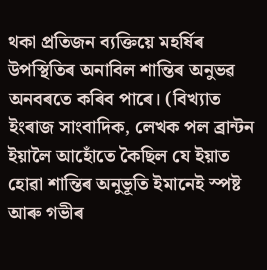থকা প্ৰতিজন ব্যক্তিয়ে মহৰ্ষিৰ উপস্থিতিৰ অনাবিল শান্তিৰ অনুভৱ অনবৰতে কৰিব পাৰে। (বিখ্যাত ইংৰাজ সাংবাদিক, লেখক পল ব্ৰান্টন ইয়ালৈ আহোঁতে কৈছিল যে ইয়াত হোৱা শান্তিৰ অনুভূতি ইমানেই স্পষ্ট আৰু গভীৰ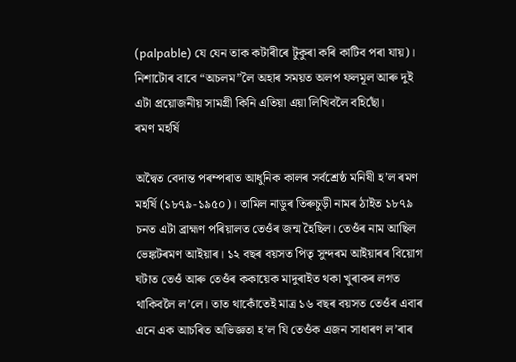(palpable) যে যেন তাক কটাৰীৰে টুকুৰা কৰি কাটিব পৰা যায়)।
নিশাটোৰ বাবে “অচলম”লৈ অহাৰ সময়ত অলপ ফলমূল আৰু দুই এটা প্ৰয়োজনীয় সামগ্ৰী কিনি এতিয়া এয়া লিখিবলৈ বহিছোঁ।
ৰমণ মহৰ্ষি

অদ্বৈত বেদান্ত পৰম্পৰাত আধুনিক কালৰ সৰ্বশ্ৰেষ্ঠ মনিষী হ’ল ৰমণ মহৰ্ষি (১৮৭৯-১৯৫০)। তামিল নাডুৰ তিৰুচুড়ী নামৰ ঠাইত ১৮৭৯ চনত এটা ব্ৰাহ্মণ পৰিয়ালত তেওঁৰ জন্ম হৈছিল। তেওঁৰ নাম আছিল ভেঙ্কটৰমণ আইয়াৰ। ১২ বছৰ বয়সত পিতৃ সুন্দৰম আইয়াৰৰ বিয়োগ ঘটাত তেওঁ আৰু তেওঁৰ ককায়েক মাদুৰাইত থকা খুৰাকৰ লগত থাকিবলৈ ল’লে। তাত থাকোঁতেই মাত্ৰ ১৬ বছৰ বয়সত তেওঁৰ এবাৰ এনে এক আচৰিত অভিজ্ঞতা হ’ল যি তেওঁক এজন সাধাৰণ ল’ৰাৰ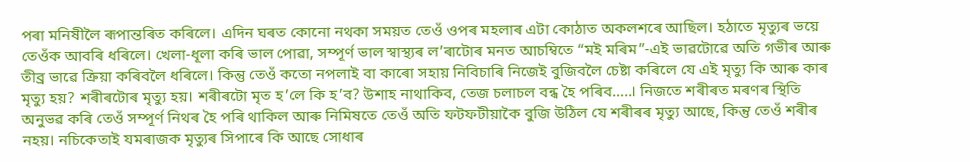পৰা মনিষীলৈ ৰূপান্তৰিত কৰিলে। এদিন ঘৰত কোনো নথকা সময়ত তেওঁ ওপৰ মহলাৰ এটা কোঠাত অকলশৰে আছিল। হঠাতে মৃত্যুৰ ভয়ে তেওঁক আবৰি ধৰিলে। খেলা-ধূলা কৰি ভাল পোৱা, সম্পূর্ণ ভাল স্বাস্থ্যৰ ল’ৰাটোৰ মনত আচম্বিতে “মই মৰিম”-এই ভাৱটোৱে অতি গভীৰ আৰু তীব্র ভাৱে ক্রিয়া কৰিবলৈ ধৰিলে। কিন্তু তেওঁ কতো নপলাই বা কাৰো সহায় নিবিচাৰি নিজেই বুজিবলৈ চেষ্টা কৰিলে যে এই মৃত্যু কি আৰু কাৰ মৃত্যু হয়? শৰীৰটোৰ মৃত্যু হয়। শৰীৰটো মৃত হ’লে কি হ’ব? উশাহ নাথাকিব, তেজ চলাচল বন্ধ হৈ পৰিব…..। নিজতে শৰীৰত মৰণৰ স্থিতি অনুভৱ কৰি তেওঁ সম্পূর্ণ নিথৰ হৈ পৰি থাকিল আৰু নিমিষতে তেওঁ অতি ফটফটীয়াকৈ বুজি উঠিল যে শৰীৰৰ মৃত্যু আছে, কিন্তু তেওঁ শৰীৰ নহয়। নচিকেতাই যমৰাজক মৃত্যুৰ সিপাৰে কি আছে সোধাৰ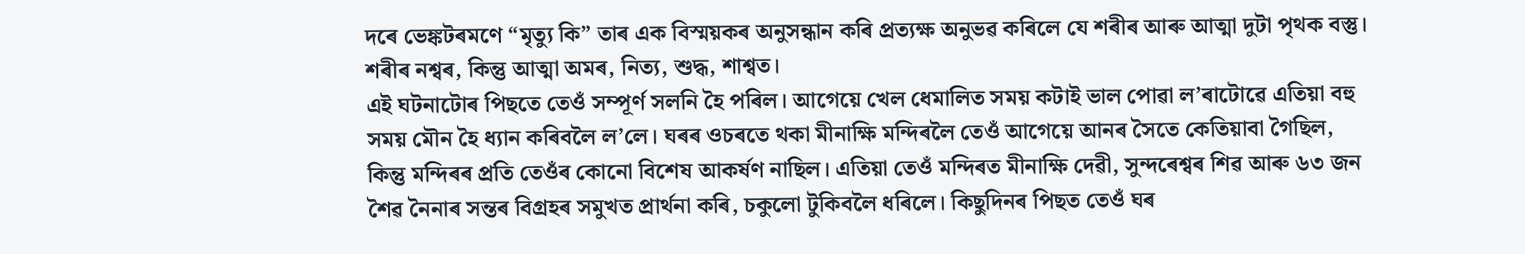দৰে ভেঙ্কটৰমণে “মৃত্যু কি” তাৰ এক বিস্ময়কৰ অনুসন্ধান কৰি প্রত্যক্ষ অনুভৱ কৰিলে যে শৰীৰ আৰু আত্মা দুটা পৃথক বস্তু। শৰীৰ নশ্বৰ, কিন্তু আত্মা অমৰ, নিত্য, শুদ্ধ, শাশ্বত।
এই ঘটনাটোৰ পিছতে তেওঁ সম্পূৰ্ণ সলনি হৈ পৰিল। আগেয়ে খেল ধেমালিত সময় কটাই ভাল পোৱা ল’ৰাটোৱে এতিয়া বহু সময় মৌন হৈ ধ্যান কৰিবলৈ ল’লে। ঘৰৰ ওচৰতে থকা মীনাক্ষি মন্দিৰলৈ তেওঁ আগেয়ে আনৰ সৈতে কেতিয়াবা গৈছিল, কিন্তু মন্দিৰৰ প্রতি তেওঁৰ কোনো বিশেষ আকর্ষণ নাছিল। এতিয়া তেওঁ মন্দিৰত মীনাক্ষি দেৱী, সুন্দৰেশ্বৰ শিৱ আৰু ৬৩ জন শৈৱ নৈনাৰ সন্তৰ বিগ্রহৰ সমুখত প্রার্থনা কৰি, চকুলো টুকিবলৈ ধৰিলে। কিছুদিনৰ পিছত তেওঁ ঘৰ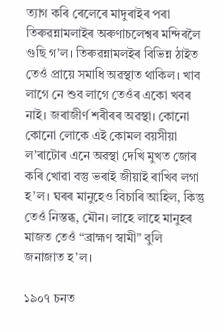ত্যাগ কৰি ৰেলেৰে মাদুৰাইৰ পৰা তিৰুৱন্নামলাইৰ অৰুণাচলেশ্বৰ মন্দিৰলৈ গুছি গ’ল। তিৰুৱন্নামলইৰ বিভিন্ন ঠাইত তেওঁ প্রায়ে সমাধি অৱস্থাত থাকিল। খাব লাগে নে শুব লাগে তেওঁৰ একো খবৰ নাই। জৰাজীৰ্ণ শৰীৰৰ অৱস্থা। কোনো কোনো লোকে এই কোমল বয়সীয়া ল’ৰাটোৰ এনে অৱস্থা দেখি মুখত জোৰ কৰি খোৱা বস্তু ভৰাই জীয়াই ৰাখিব লগা হ’ল। ঘৰৰ মানুহেও বিচাৰি আহিল, কিন্তু তেওঁ নিস্তব্ধ, মৌন। লাহে লাহে মানুহৰ মাজত তেওঁ “ব্ৰাহ্মণ স্বামী” বুলি জনাজাত হ’ল।

১৯০৭ চনত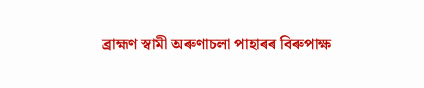ব্রাহ্মণ স্বামী অৰুণাচলা পাহাৰৰ বিৰুপাক্ষ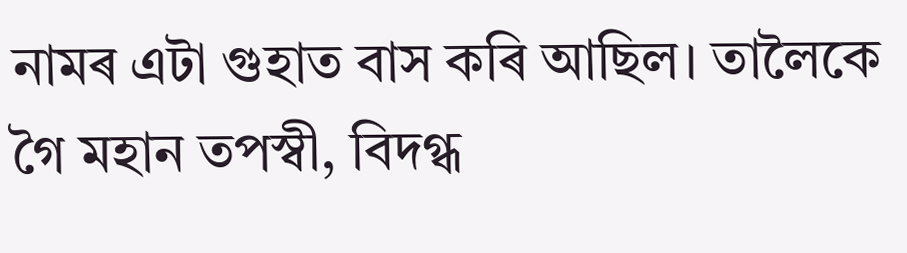নামৰ এটা গুহাত বাস কৰি আছিল। তালৈকে গৈ মহান তপস্বী, বিদগ্ধ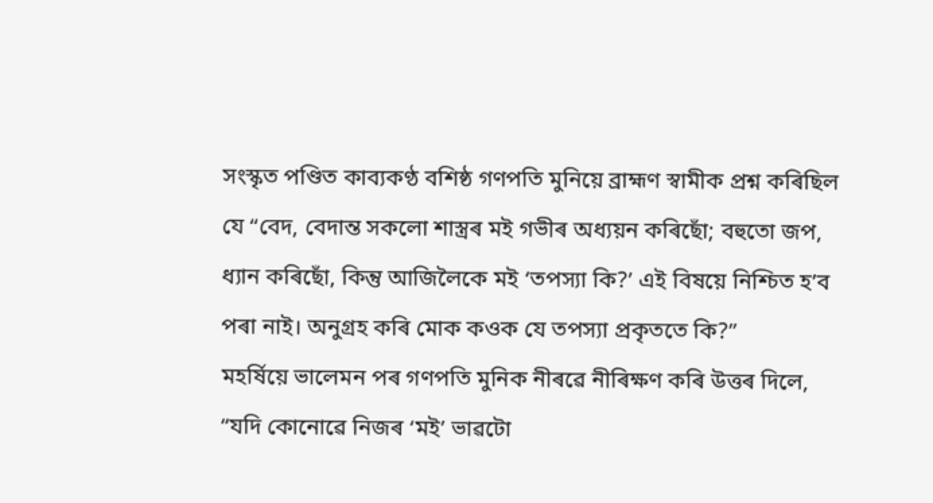সংস্কৃত পণ্ডিত কাব্যকণ্ঠ বশিষ্ঠ গণপতি মুনিয়ে ব্রাহ্মণ স্বামীক প্রশ্ন কৰিছিল যে “বেদ, বেদান্ত সকলো শাস্ত্রৰ মই গভীৰ অধ্যয়ন কৰিছোঁ; বহুতো জপ, ধ্যান কৰিছোঁ, কিন্তু আজিলৈকে মই ‘তপস্যা কি?’ এই বিষয়ে নিশ্চিত হ’ব পৰা নাই। অনুগ্রহ কৰি মোক কওক যে তপস্যা প্রকৃততে কি?”
মহর্ষিয়ে ভালেমন পৰ গণপতি মুনিক নীৰৱে নীৰিক্ষণ কৰি উত্তৰ দিলে, “যদি কোনোৱে নিজৰ ‘মই’ ভাৱটো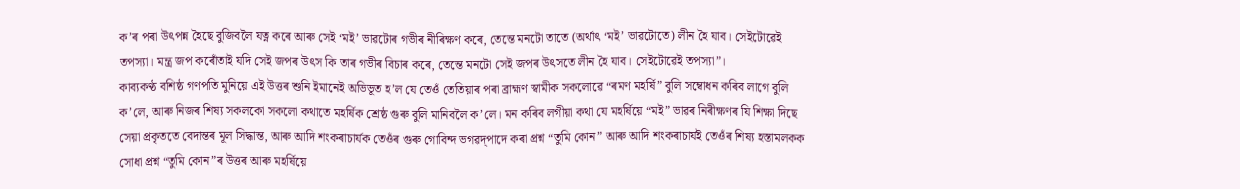ক’ৰ পৰা উৎপন্ন হৈছে বুজিবলৈ যত্ন কৰে আৰু সেই ‘মই’ ভাৱটোৰ গভীৰ নীৰিক্ষণ কৰে, তেন্তে মনটো তাতে (অর্থাৎ ‘মই’ ভাৱটোতে) লীন হৈ যাব। সেইটোৱেই তপস্যা। মন্ত্র জপ কৰোঁতাই যদি সেই জপৰ উৎস কি তাৰ গভীৰ বিচাৰ কৰে, তেন্তে মনটো সেই জপৰ উৎসতে লীন হৈ যাব। সেইটোৱেই তপস্যা”।
কাব্যকণ্ঠ বশিষ্ঠ গণপতি মুনিয়ে এই উত্তৰ শুনি ইমানেই অভিভূত হ’ল যে তেওঁ তেতিয়াৰ পৰা ব্রাহ্মণ স্বামীক সকলোৱে “ৰমণ মহর্ষি” বুলি সম্বোধন কৰিব লাগে বুলি ক’লে, আৰু নিজৰ শিষ্য সকলকো সকলো কথাতে মহর্ষিক শ্রেষ্ঠ গুৰু বুলি মানিবলৈ ক’লে। মন কৰিব লগীয়া কথা যে মহর্ষিয়ে “মই” ভাৱৰ নিৰীক্ষণৰ যি শিক্ষা দিছে সেয়া প্রকৃততে বেদান্তৰ মূল সিদ্ধান্ত, আৰু আদি শংকৰাচার্যক তেওঁৰ গুৰু গোবিন্দ ভগৱদ্পাদে কৰা প্রশ্ন “তুমি কোন” আৰু আদি শংকৰাচার্যই তেওঁৰ শিষ্য হস্তামলকক সোধা প্রশ্ন “তুমি কোন”ৰ উত্তৰ আৰু মহর্ষিয়ে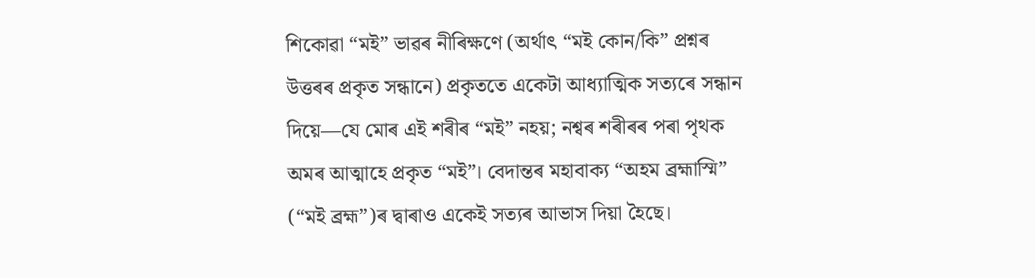শিকোৱা “মই” ভাৱৰ নীৰিক্ষণে (অর্থাৎ “মই কোন/কি” প্রশ্নৰ উত্তৰৰ প্রকৃত সন্ধানে) প্রকৃততে একেটা আধ্যাত্মিক সত্যৰে সন্ধান দিয়ে—যে মোৰ এই শৰীৰ “মই” নহয়; নশ্বৰ শৰীৰৰ পৰা পৃথক অমৰ আত্মাহে প্রকৃত “মই”। বেদান্তৰ মহাবাক্য “অহম ব্রহ্মাস্মি” (“মই ব্রহ্ম”)ৰ দ্বাৰাও একেই সত্যৰ আভাস দিয়া হৈছে।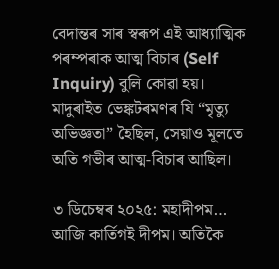বেদান্তৰ সাৰ স্বৰূপ এই আধ্যাত্মিক পৰম্পৰাক আত্ম বিচাৰ (Self Inquiry) বুলি কোৱা হয়। মাদুৰাইত ভেঙ্কটৰমণৰ যি “মৃত্যু অভিজ্ঞতা” হৈছিল, সেয়াও মূলতে অতি গভীৰ আত্ম-বিচাৰ আছিল।

৩ ডিচেম্বৰ ২০২৫: মহাদীপম…
আজি কাৰ্তিগই দীপম। অতিকৈ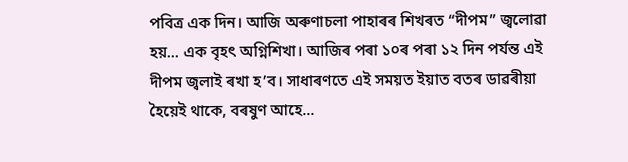পবিত্ৰ এক দিন। আজি অৰুণাচলা পাহাৰৰ শিখৰত “দীপম” জ্বলোৱা হয়… এক বৃহৎ অগ্নিশিখা। আজিৰ পৰা ১০ৰ পৰা ১২ দিন পৰ্যন্ত এই দীপম জ্বলাই ৰখা হ’ব। সাধাৰণতে এই সময়ত ইয়াত বতৰ ডাৱৰীয়া হৈয়েই থাকে, বৰষুণ আহে…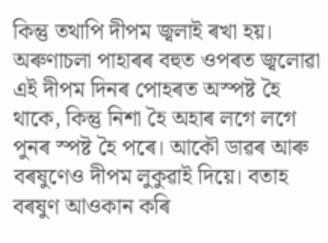কিন্তু তথাপি দীপম জ্বলাই ৰখা হয়। অৰুণাচলা পাহাৰৰ বহুত ওপৰত জ্বলোৱা এই দীপম দিনৰ পোহৰত অস্পষ্ট হৈ থাকে, কিন্তু নিশা হৈ অহাৰ লগে লগে পুনৰ স্পষ্ট হৈ পৰে। আকৌ ডাৱৰ আৰু বৰষুণেও দীপম লুকুৱাই দিয়ে। বতাহ বৰষুণ আওকান কৰি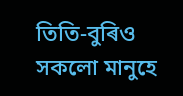তিতি-বুৰিও সকলো মানুহে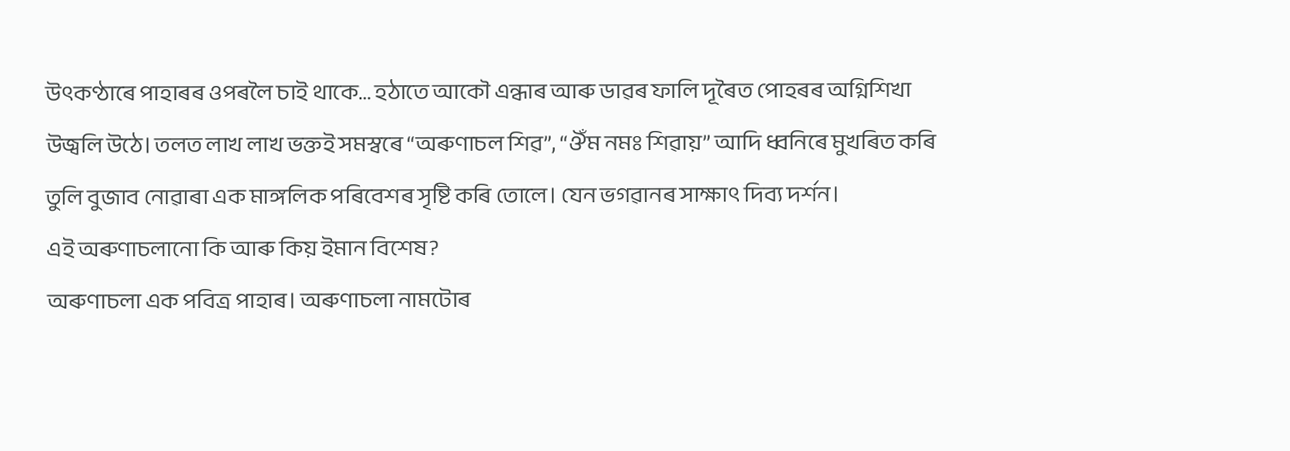উৎকণ্ঠাৰে পাহাৰৰ ওপৰলৈ চাই থাকে… হঠাতে আকৌ এন্ধাৰ আৰু ডাৱৰ ফালি দূৰৈত পোহৰৰ অগ্নিশিখা উজ্বলি উঠে। তলত লাখ লাখ ভক্তই সমস্বৰে “অৰুণাচল শিৱ”, “ঔঁম নমঃ শিৱায়” আদি ধ্বনিৰে মুখৰিত কৰি তুলি বুজাব নোৱাৰা এক মাঙ্গলিক পৰিবেশৰ সৃষ্টি কৰি তোলে। যেন ভগৱানৰ সাক্ষাৎ দিব্য দৰ্শন।
এই অৰুণাচলানো কি আৰু কিয় ইমান বিশেষ?
অৰুণাচলা এক পবিত্ৰ পাহাৰ। অৰুণাচলা নামটোৰ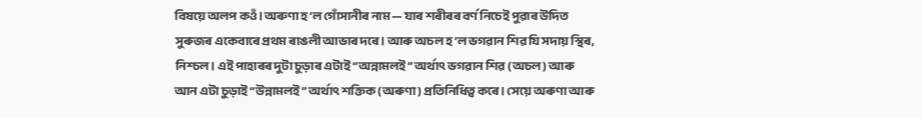বিষয়ে অলপ কওঁ। অৰুণা হ’ল গোঁসানীৰ নাম — যাৰ শৰীৰৰ বৰ্ণ নিচেই পুৱাৰ উদিত সুৰুজৰ একেবাৰে প্ৰথম ৰাঙলী আভাৰ দৰে। আৰু অচল হ’ল ভগৱান শিৱ যি সদায় স্থিৰ, নিশ্চল। এই পাহাৰৰ দুটা চুড়াৰ এটাই “অন্নামলই” অৰ্থাৎ ভগৱান শিৱ (অচল) আৰু আন এটা চুড়াই “উন্নামলই” অৰ্থাৎ শক্তিক (অৰুণা) প্ৰতিনিধিত্ব কৰে। সেয়ে অৰুণা আৰু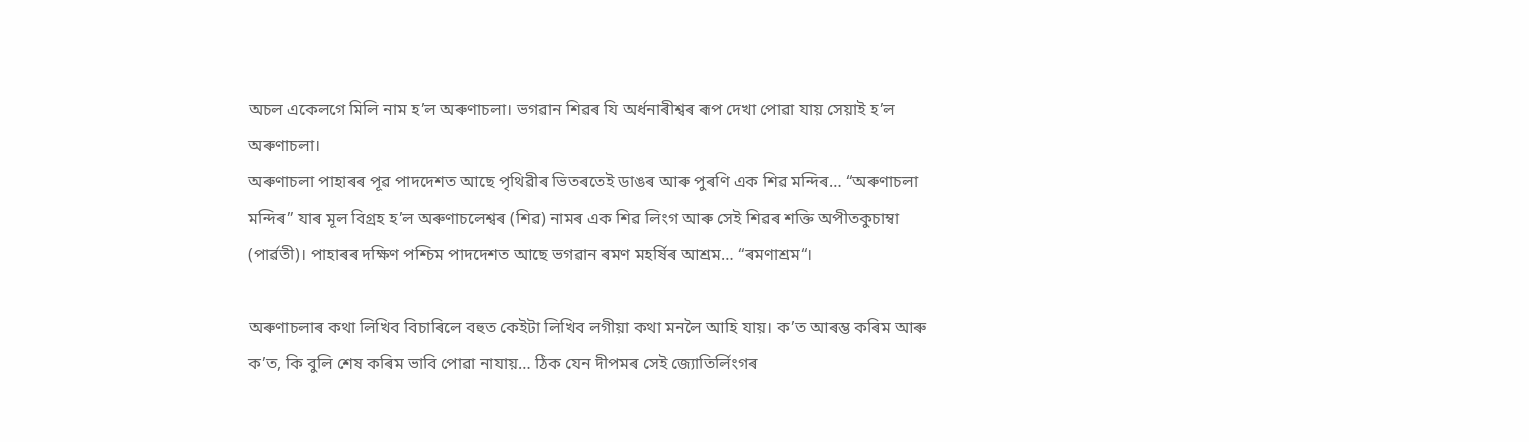অচল একেলগে মিলি নাম হ’ল অৰুণাচলা। ভগৱান শিৱৰ যি অৰ্ধনাৰীশ্বৰ ৰূপ দেখা পোৱা যায় সেয়াই হ’ল অৰুণাচলা।
অৰুণাচলা পাহাৰৰ পূৱ পাদদেশত আছে পৃথিৱীৰ ভিতৰতেই ডাঙৰ আৰু পুৰণি এক শিৱ মন্দিৰ… “অৰুণাচলা মন্দিৰ” যাৰ মূল বিগ্ৰহ হ’ল অৰুণাচলেশ্বৰ (শিৱ) নামৰ এক শিৱ লিংগ আৰু সেই শিৱৰ শক্তি অপীতকুচাম্বা (পাৰ্ৱতী)। পাহাৰৰ দক্ষিণ পশ্চিম পাদদেশত আছে ভগৱান ৰমণ মহৰ্ষিৰ আশ্ৰম… “ৰমণাশ্ৰম“।

অৰুণাচলাৰ কথা লিখিব বিচাৰিলে বহুত কেইটা লিখিব লগীয়া কথা মনলৈ আহি যায়। ক’ত আৰম্ভ কৰিম আৰু ক’ত, কি বুলি শেষ কৰিম ভাবি পোৱা নাযায়… ঠিক যেন দীপমৰ সেই জ্যোতিৰ্লিংগৰ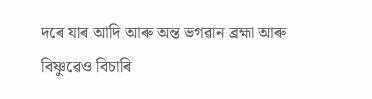দৰে যাৰ আদি আৰু অন্ত ভগৱান ব্ৰহ্মা আৰু বিষ্ণুৱেও বিচাৰি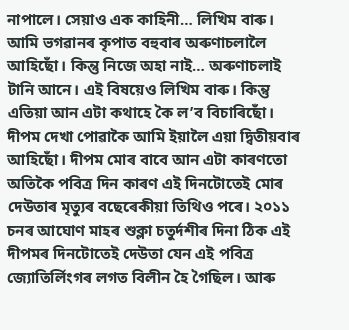নাপালে। সেয়াও এক কাহিনী… লিখিম বাৰু।
আমি ভগৱানৰ কৃপাত বহুবাৰ অৰুণাচলালৈ আহিছোঁ। কিন্তু নিজে অহা নাই… অৰুণাচলাই টানি আনে। এই বিষয়েও লিখিম বাৰু। কিন্তু এতিয়া আন এটা কথাহে কৈ ল’ব বিচাৰিছোঁ। দীপম দেখা পোৱাকৈ আমি ইয়ালৈ এয়া দ্বিতীয়বাৰ আহিছোঁ। দীপম মোৰ বাবে আন এটা কাৰণতো অতিকৈ পবিত্ৰ দিন কাৰণ এই দিনটোতেই মোৰ দেউতাৰ মৃত্যুৰ বছেৰেকীয়া তিথিও পৰে। ২০১১ চনৰ আঘোণ মাহৰ শুক্লা চতুৰ্দশীৰ দিনা ঠিক এই দীপমৰ দিনটোতেই দেউতা যেন এই পবিত্ৰ জ্যোতিৰ্লিংগৰ লগত বিলীন হৈ গৈছিল। আৰু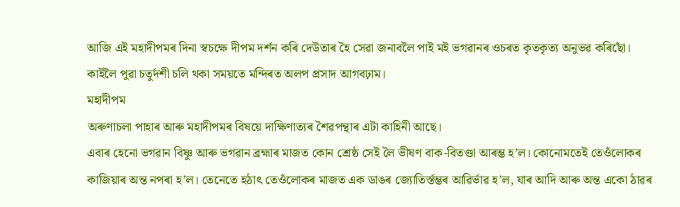আজি এই মহাদীপমৰ দিনা স্বচক্ষে দীপম দৰ্শন কৰি দেউতাৰ হৈ সেৱা জনাবলৈ পাই মই ভগৱানৰ ওচৰত কৃতকৃত্য অনুভৱ কৰিছোঁ। কাইলৈ পুৱা চতুৰ্দশী চলি থকা সময়তে মন্দিৰত অলপ প্ৰসাদ আগবঢ়াম।
মহাদীপম
অৰুণাচলা পাহাৰ আৰু মহাদীপমৰ বিষয়ে দাক্ষিণাত্যৰ শৈৱপন্থাৰ এটা কাহিনী আছে।
এবাৰ হেনো ভগৱান বিষ্ণু আৰু ভগৱান ব্ৰহ্মাৰ মাজত কোন শ্ৰেষ্ঠ সেই লৈ ভীষণ বাক-বিতণ্ডা আৰম্ভ হ’ল। কোনোমতেই তেওঁলোকৰ কাজিয়াৰ অন্ত নপৰা হ’ল। তেনেতে হঠাৎ তেওঁলোকৰ মাজত এক ডাঙৰ জ্যোতিৰ্স্তম্ভৰ আৱিৰ্ভাৱ হ’ল, যাৰ আদি আৰু অন্ত একো ঠাৱৰ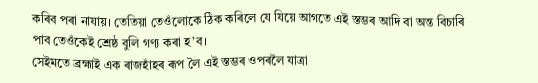কৰিব পৰা নাযায়। তেতিয়া তেওঁলোকে ঠিক কৰিলে যে যিয়ে আগতে এই স্তম্ভৰ আদি বা অন্ত বিচাৰি পাব তেওঁকেই শ্ৰেষ্ঠ বুলি গণ্য কৰা হ’ব।
সেইমতে ব্ৰহ্মাই এক ৰাজহাঁহৰ ৰূপ লৈ এই স্তম্ভৰ ওপৰলৈ যাত্ৰা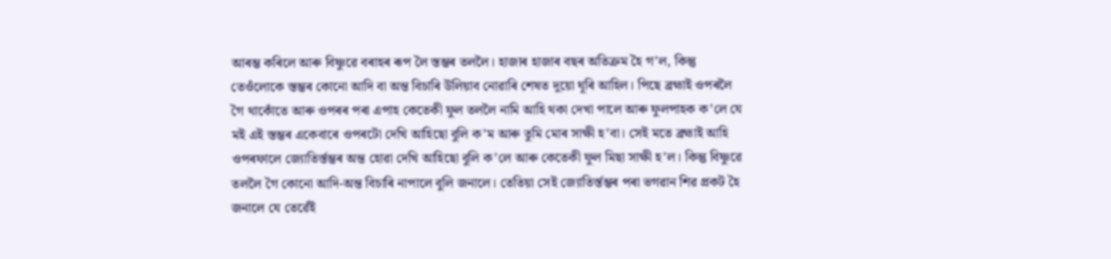আৰম্ভ কৰিলে আৰু বিষ্ণুৱে বৰাহৰ ৰূপ লৈ স্তম্ভৰ তললৈ। হাজাৰ হাজাৰ বছৰ অতিক্ৰম হৈ গ’ল, কিন্তু তেওঁলোকে স্তম্ভৰ কোনো আদি বা অন্ত বিচাৰি উলিয়াব নোৱাৰি শেষত দুয়ো ঘূৰি আহিল। পিছে ব্ৰহ্মাই ওপৰলৈ গৈ থাকোঁতে আৰু ওপৰৰ পৰা এপাহ কেতেকী ফুল তললৈ নামি আহি থকা দেখা পালে আৰু ফুলপাহক ক’লে যে মই এই স্তম্ভৰ একেবাৰে ওপৰটো দেখি আহিছো বুলি ক’ম আৰু তুমি মোৰ সাক্ষী হ’বা। সেই মতে ব্ৰহ্মাই আহি ওপৰফালে জ্যোতিৰ্স্তম্ভৰ অন্ত হোৱা দেখি আহিছো বুলি ক’লে আৰু কেতেকী ফুল মিছা সাক্ষী হ’ল। কিন্তু বিষ্ণুৱে তললৈ গৈ কোনো আদি-অন্ত বিচাৰি নাপালে বুলি জনালে। তেতিয়া সেই জ্যোতিৰ্স্তম্ভৰ পৰা ভগৱান শিৱ প্ৰকট হৈ জনালে যে তেৱেঁই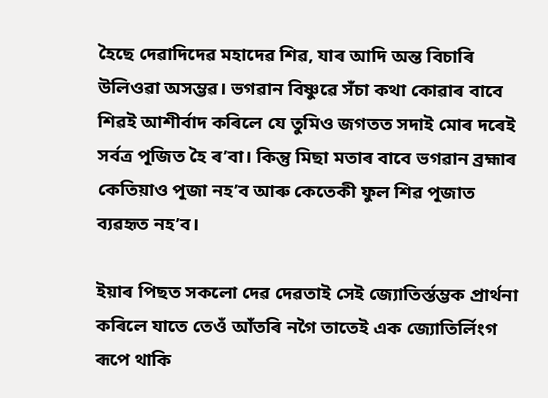হৈছে দেৱাদিদেৱ মহাদেৱ শিৱ, যাৰ আদি অন্ত বিচাৰি উলিওৱা অসম্ভৱ। ভগৱান বিষ্ণুৱে সঁচা কথা কোৱাৰ বাবে শিৱই আশীৰ্বাদ কৰিলে যে তুমিও জগতত সদাই মোৰ দৰেই সৰ্বত্ৰ পূজিত হৈ ৰ’বা। কিন্তু মিছা মতাৰ বাবে ভগৱান ব্ৰহ্মাৰ কেতিয়াও পূজা নহ’ব আৰু কেতেকী ফুল শিৱ পূজাত ব্যৱহৃত নহ’ব।

ইয়াৰ পিছত সকলো দেৱ দেৱতাই সেই জ্যোতিৰ্স্তম্ভক প্ৰাৰ্থনা কৰিলে যাতে তেওঁ আঁতৰি নগৈ তাতেই এক জ্যোতিৰ্লিংগ ৰূপে থাকি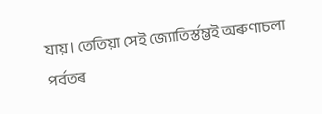যায়। তেতিয়া সেই জ্যোতিৰ্স্তম্ভই অৰুণাচলা পৰ্বতৰ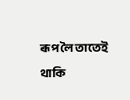ৰূপ লৈ তাতেই থাকি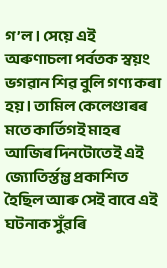গ’ল। সেয়ে এই অৰুণাচলা পৰ্বতক স্বয়ং ভগৱান শিৱ বুলি গণ্য কৰা হয়। তামিল কেলেণ্ডাৰৰ মতে কার্তিগই মাহৰ আজিৰ দিনটোতেই এই জ্যোতিৰ্স্তম্ভ প্ৰকাশিত হৈছিল আৰু সেই বাবে এই ঘটনাক সুঁৱৰি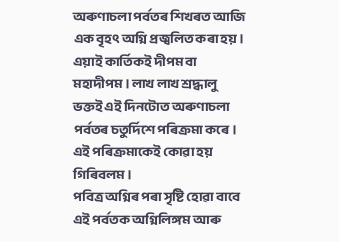অৰুণাচলা পৰ্বতৰ শিখৰত আজি এক বৃহৎ অগ্নি প্ৰজ্বলিত কৰা হয়। এয়াই কাৰ্তিকই দীপম বা মহাদীপম। লাখ লাখ শ্ৰদ্ধালু ভক্তই এই দিনটোত অৰুণাচলা পৰ্বতৰ চতুৰ্দিশে পৰিক্ৰমা কৰে। এই পৰিক্ৰমাকেই কোৱা হয় গিৰিবলম।
পবিত্ৰ অগ্নিৰ পৰা সৃষ্টি হোৱা বাবে এই পৰ্বতক অগ্নিলিঙ্গম আৰু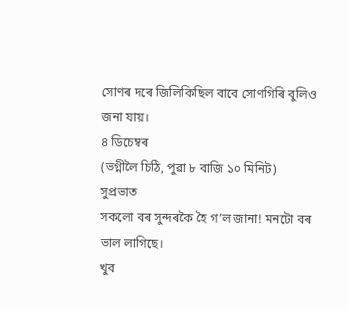সোণৰ দৰে জিলিকিছিল বাবে সোণগিৰি বুলিও জনা যায়।
৪ ডিচেম্বৰ
(ভগ্নীলৈ চিঠি, পুৱা ৮ বাজি ১০ মিনিট)
সুপ্ৰভাত
সকলো বৰ সুন্দৰকৈ হৈ গ’ল জানা! মনটো বৰ ভাল লাগিছে।
খুব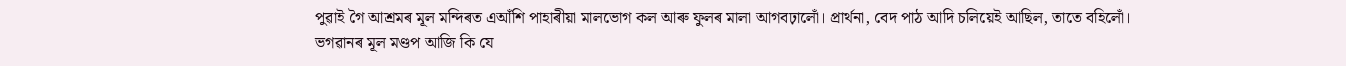পুৱাই গৈ আশ্ৰমৰ মূল মন্দিৰত এআঁশি পাহাৰীয়া মালভোগ কল আৰু ফুলৰ মালা আগবঢ়ালোঁ। প্ৰাৰ্থনা, বেদ পাঠ আদি চলিয়েই আছিল, তাতে বহিলোঁ।
ভগৱানৰ মূল মণ্ডপ আজি কি যে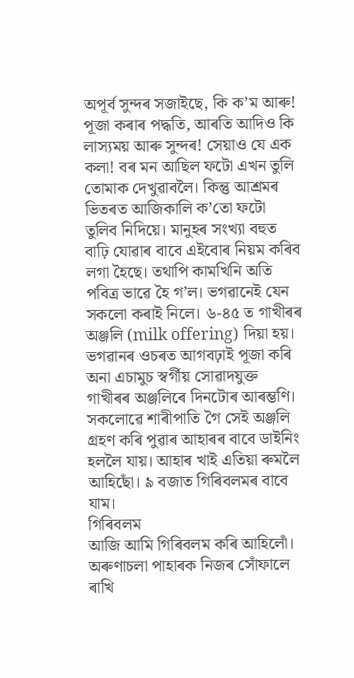অপূৰ্ব সুন্দৰ সজাইছে, কি ক’ম আৰু! পূজা কৰাৰ পদ্ধতি, আৰতি আদিও কি লাস্যময় আৰু সুন্দৰ! সেয়াও যে এক কলা! বৰ মন আছিল ফটো এখন তুলি তোমাক দেখুৱাবলৈ। কিন্তু আশ্ৰমৰ ভিতৰত আজিকালি ক’তো ফটো তুলিব নিদিয়ে। মানুহৰ সংখ্যা বহুত বাঢ়ি যোৱাৰ বাবে এইবোৰ নিয়ম কৰিব লগা হৈছে। তথাপি কামখিনি অতি পবিত্ৰ ভাৱে হৈ গ’ল। ভগৱানেই যেন সকলো কৰাই নিলে। ৬-৪৫ ত গাখীৰৰ অঞ্জলি (milk offering) দিয়া হয়। ভগৱানৰ ওচৰত আগবঢ়াই পূজা কৰি অনা এচামুচ স্বৰ্গীয় সোৱাদযুক্ত গাখীৰৰ অঞ্জলিৰে দিনটোৰ আৰম্ভণি। সকলোৱে শাৰীপাতি গৈ সেই অঞ্জলি গ্ৰহণ কৰি পুৱাৰ আহাৰৰ বাবে ডাইনিং হললৈ যায়। আহাৰ খাই এতিয়া ৰুমলৈ আহিছোঁ। ৯ বজাত গিৰিবলমৰ বাবে যাম।
গিৰিবলম
আজি আমি গিৰিবলম কৰি আহিলোঁ। অৰুণাচলা পাহাৰক নিজৰ সোঁফালে ৰাখি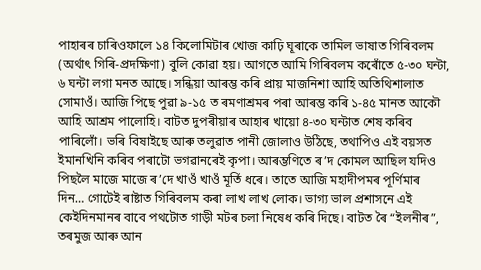পাহাৰৰ চাৰিওফালে ১৪ কিলোমিটাৰ খোজ কাঢ়ি ঘূৰাকে তামিল ভাষাত গিৰিবলম (অর্থাৎ গিৰি-প্রদক্ষিণা) বুলি কোৱা হয়। আগতে আমি গিৰিবলম কৰোঁতে ৫-৩০ ঘন্টা, ৬ ঘন্টা লগা মনত আছে। সন্ধিয়া আৰম্ভ কৰি প্ৰায় মাজনিশা আহি অতিথিশালাত সোমাওঁ। আজি পিছে পুৱা ৯-১৫ ত ৰমণাশ্ৰমৰ পৰা আৰম্ভ কৰি ১-৪৫ মানত আকৌ আহি আশ্ৰম পালোহি। বাটত দুপৰীয়াৰ আহাৰ খায়ো ৪-৩০ ঘন্টাত শেষ কৰিব পাৰিলোঁ। ভৰি বিষাইছে আৰু তলুৱাত পানী জোলাও উঠিছে, তথাপিও এই বয়সত ইমানখিনি কৰিব পৰাটো ভগৱানৰেই কৃপা। আৰম্ভণিতে ৰ’দ কোমল আছিল যদিও পিছলৈ মাজে মাজে ৰ’দে খাওঁ খাওঁ মূৰ্তি ধৰে। তাতে আজি মহাদীপমৰ পূৰ্ণিমাৰ দিন… গোটেই ৰাষ্টাত গিৰিবলম কৰা লাখ লাখ লোক। ভাগ্য ভাল প্ৰশাসনে এই কেইদিনমানৰ বাবে পথটোত গাড়ী মটৰ চলা নিষেধ কৰি দিছে। বাটত ৰৈ “ইলনীৰ”, তৰমুজ আৰু আন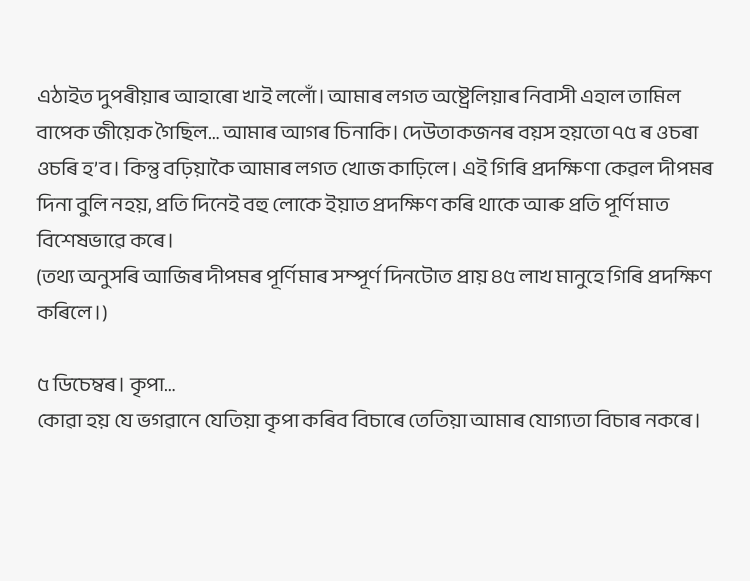এঠাইত দুপৰীয়াৰ আহাৰো খাই ললোঁ। আমাৰ লগত অষ্ট্ৰেলিয়াৰ নিবাসী এহাল তামিল বাপেক জীয়েক গৈছিল… আমাৰ আগৰ চিনাকি। দেউতাকজনৰ বয়স হয়তো ৭৫ ৰ ওচৰা ওচৰি হ’ব। কিন্তু বঢ়িয়াকৈ আমাৰ লগত খোজ কাঢ়িলে। এই গিৰি প্ৰদক্ষিণা কেৱল দীপমৰ দিনা বুলি নহয়, প্ৰতি দিনেই বহু লোকে ইয়াত প্ৰদক্ষিণ কৰি থাকে আৰু প্ৰতি পূৰ্ণিমাত বিশেষভাৱে কৰে।
(তথ্য অনুসৰি আজিৰ দীপমৰ পূৰ্ণিমাৰ সম্পূৰ্ণ দিনটোত প্ৰায় ৪৫ লাখ মানুহে গিৰি প্ৰদক্ষিণ কৰিলে।)

৫ ডিচেম্বৰ। কৃপা…
কোৱা হয় যে ভগৱানে যেতিয়া কৃপা কৰিব বিচাৰে তেতিয়া আমাৰ যোগ্যতা বিচাৰ নকৰে।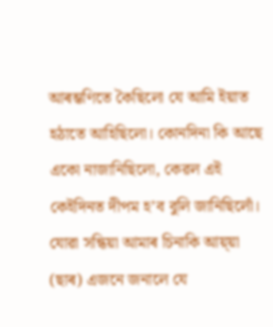আৰম্ভণিতে কৈছিলো যে আমি ইয়াত হঠাতে আহিছিলো। কোনদিনা কি আছে একো নাজানিছিলো, কেৱল এই কেইদিনত দীপম হ’ব বুলি জানিছিলোঁ। যোৱা সন্ধিয়া আমাৰ চিনাকি আয়্য়া (ছাৰ) এজনে জনালে যে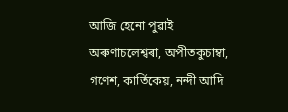আজি হেনো পুৱাই অৰুণাচলেশ্বৰা, অপীতকুচাম্বা, গণেশ, কাৰ্তিকেয়, নন্দী আদি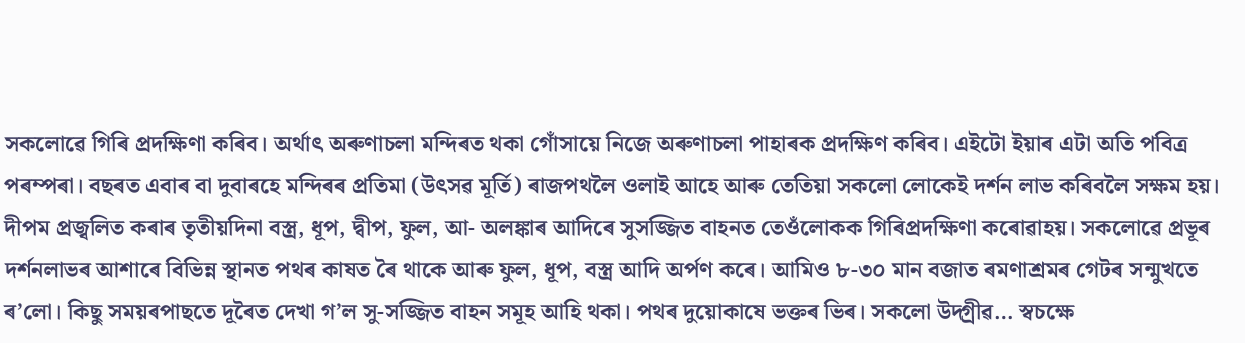সকলোৱে গিৰি প্ৰদক্ষিণা কৰিব। অৰ্থাৎ অৰুণাচলা মন্দিৰত থকা গোঁসায়ে নিজে অৰুণাচলা পাহাৰক প্ৰদক্ষিণ কৰিব। এইটো ইয়াৰ এটা অতি পবিত্ৰ পৰম্পৰা। বছৰত এবাৰ বা দুবাৰহে মন্দিৰৰ প্ৰতিমা (উৎসৱ মূৰ্তি) ৰাজপথলৈ ওলাই আহে আৰু তেতিয়া সকলো লোকেই দৰ্শন লাভ কৰিবলৈ সক্ষম হয়। দীপম প্ৰজ্বলিত কৰাৰ তৃতীয়দিনা বস্ত্ৰ, ধূপ, দ্বীপ, ফুল, আ- অলঙ্কাৰ আদিৰে সুসজ্জিত বাহনত তেওঁলোকক গিৰিপ্ৰদক্ষিণা কৰোৱাহয়। সকলোৱে প্ৰভূৰ দৰ্শনলাভৰ আশাৰে বিভিন্ন স্থানত পথৰ কাষত ৰৈ থাকে আৰু ফুল, ধূপ, বস্ত্ৰ আদি অৰ্পণ কৰে। আমিও ৮-৩০ মান বজাত ৰমণাশ্ৰমৰ গেটৰ সন্মুখতে ৰ’লো। কিছু সময়ৰপাছতে দূৰৈত দেখা গ’ল সু-সজ্জিত বাহন সমূহ আহি থকা। পথৰ দুয়োকাষে ভক্তৰ ভিৰ। সকলো উদ্গ্ৰীৱ… স্বচক্ষে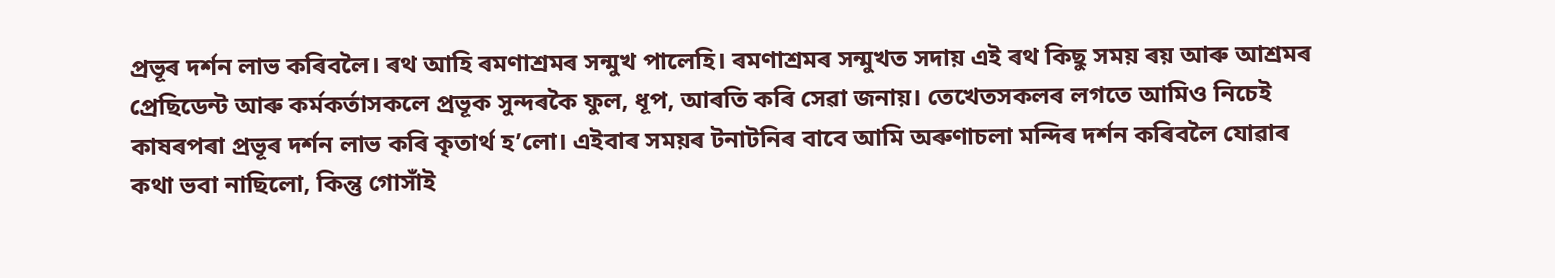প্ৰভূৰ দৰ্শন লাভ কৰিবলৈ। ৰথ আহি ৰমণাশ্ৰমৰ সন্মুখ পালেহি। ৰমণাশ্ৰমৰ সন্মুখত সদায় এই ৰথ কিছু সময় ৰয় আৰু আশ্ৰমৰ প্ৰেছিডেন্ট আৰু কৰ্মকৰ্তাসকলে প্ৰভূক সুন্দৰকৈ ফুল, ধূপ, আৰতি কৰি সেৱা জনায়। তেখেতসকলৰ লগতে আমিও নিচেই কাষৰপৰা প্ৰভূৰ দৰ্শন লাভ কৰি কৃতাৰ্থ হ’লো। এইবাৰ সময়ৰ টনাটনিৰ বাবে আমি অৰুণাচলা মন্দিৰ দৰ্শন কৰিবলৈ যোৱাৰ কথা ভবা নাছিলো, কিন্তু গোসাঁই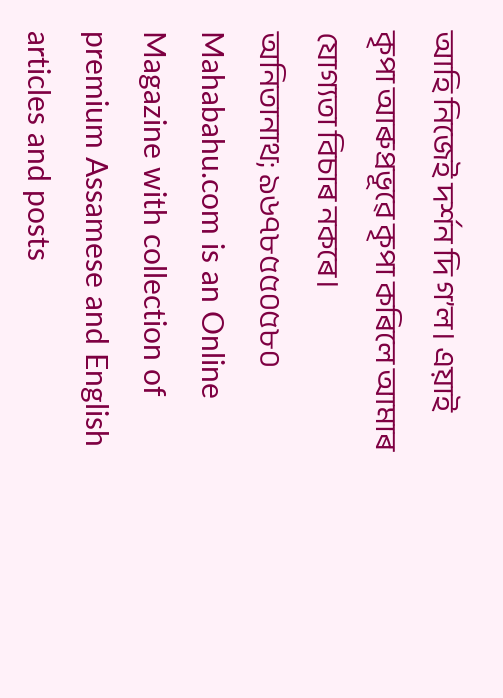আহি নিজেই দৰ্শন দি গ’ল। এয়াই কৃপা আৰুপ্ৰভূৱে কৃপা কৰিলে আমাৰ যোগ্যতা বিচাৰ নকৰে।
অনিতানাথ; ৯৬৭৮৫৫০৫৮০
Mahabahu.com is an Online Magazine with collection of premium Assamese and English articles and posts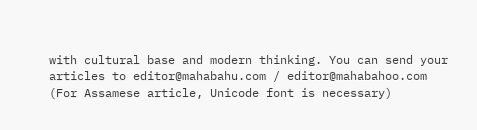with cultural base and modern thinking. You can send your articles to editor@mahabahu.com / editor@mahabahoo.com (For Assamese article, Unicode font is necessary)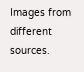Images from different sources.